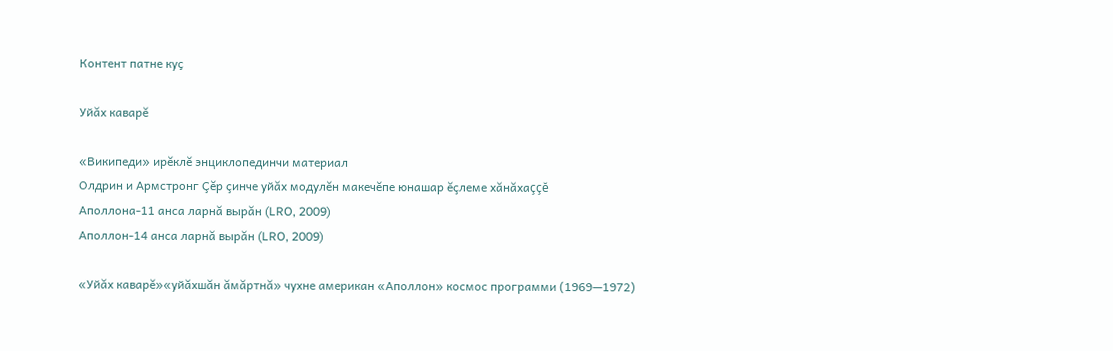Контент патне куҫ

Уйăх каварĕ

«Википеди» ирĕклĕ энциклопединчи материал
Олдрин и Армстронг Çĕр çинче уйăх модулĕн макечĕпе юнашар ĕçлеме хăнăхаççĕ
Аполлона-11 анса ларнă вырăн (LRO, 2009)
Аполлон-14 анса ларнă вырăн (LRO, 2009)

«Уйăх каварĕ»«уйăхшăн ăмăртнă» чухне американ «Аполлон» космос программи (1969—1972)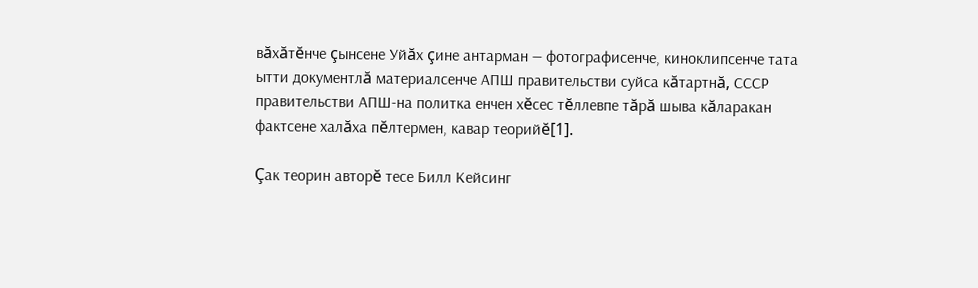вăхăтĕнче çынсене Уйăх çине антарман — фотографисенче, киноклипсенче тата ытти документлă материалсенче АПШ правительстви суйса кăтартнă, СССР правительстви АПШ-на политка енчен хĕсес тĕллевпе тăрă шыва кăларакан фактсене халăха пĕлтермен, кавар теорийĕ[1].

Çак теорин авторĕ тесе Билл Кейсинг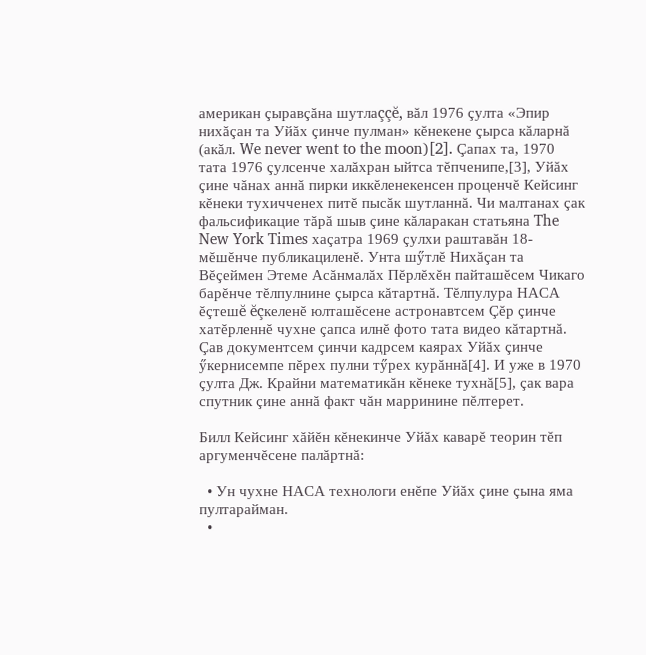американ çыравçăна шутлаççĕ, вăл 1976 çулта «Эпир нихăçан та Уйăх çинче пулман» кĕнекене çырса кăларнă (акăл. We never went to the moon)[2]. Çапах та, 1970 тата 1976 çулсенче халăхран ыйтса тĕпченипе,[3], Уйăх çине чăнах аннă пирки иккĕленекенсен проценчĕ Кейсинг кĕнеки тухичченех питĕ пысăк шутланнă. Чи малтанах çак фальсификацие тăрă шыв çине кăларакан статьяна The New York Times хаçатра 1969 çулхи раштавăн 18-мĕшĕнче публикациленĕ. Унта шӳтлĕ Нихăçан та Вĕçеймен Этеме Асăнмалăх Пĕрлĕхĕн пайташĕсем Чикаго барĕнче тĕлпулнине çырса кăтартнă. Тĕлпулура НАСА ĕçтешĕ ĕçкеленĕ юлташĕсене астронавтсем Çĕр çинче хатĕрленнĕ чухне çапса илнĕ фото тата видео кăтартнă. Çав документсем çинчи кадрсем каярах Уйăх çинче ӳкернисемпе пĕрех пулни тӳрех курăннă[4]. И уже в 1970 çулта Дж. Крайни математикăн кĕнеке тухнă[5], çак вара спутник çине аннă факт чăн марринине пĕлтерет.

Билл Кейсинг хăйĕн кĕнекинче Уйăх каварĕ теорин тĕп аргуменчĕсене палăртнă:

  • Ун чухне НАСА технологи енĕпе Уйăх çине çына яма пултарайман.
  •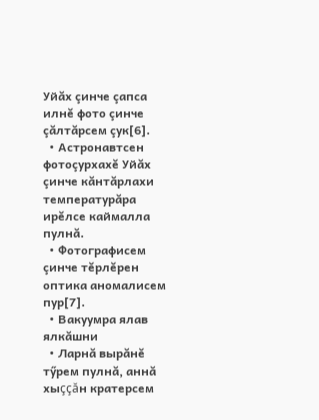Уйăх çинче çапса илнĕ фото çинче çăлтăрсем çук[6].
  • Астронавтсен фотоçурхахĕ Уйăх çинче кăнтăрлахи температурăра ирĕлсе каймалла пулнă.
  • Фотографисем çинче тĕрлĕрен оптика аномалисем пур[7].
  • Вакуумра ялав ялкăшни
  • Ларнă вырăнĕ тӳрем пулнă, аннă хыççăн кратерсем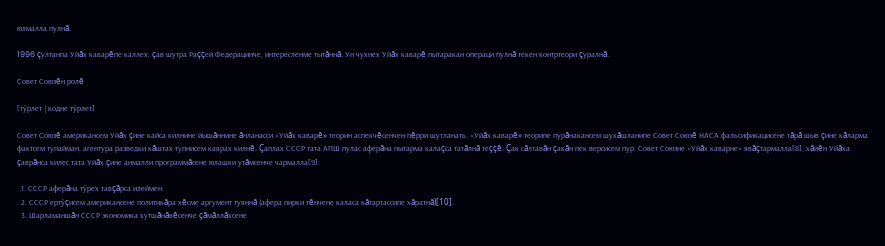юлмалла пулнă.

1996 çултанпа Уйăх каварĕпе каллех, çав шутра Раççей Федерацинче, интересленме тытăннă. Ун чухнех Уйăх каварĕ пытаракан операци пулнă текен контртеори çуралнă.

Совет Союзĕн ролĕ

[тӳрлет | кодне тӳрлет]

Совет Союзĕ американсем Уйăх çине кайса килнине йышăннине ăнланасси «Уйăх каварĕ» теорин аспекчĕсенчен пĕрри шутланать. «Уйăх каварĕ» теорипе пурăнакансем шухăшланипе Совет Союзĕ НАСА фальсификацисене тăрă шыв çине кăларма фактсем тупайман, агентура разведки кăштах тупнисем каярах килнĕ. Çаплах СССР тата АПШ пулас аферăна пытарма калаçса татăлнă теççĕ. Çак сăлтавăн çакăн пек версисем пур: Совет Союзне «Уйăх каварне» явăçтармалла[8], хăйĕн Уйăха çаврăнса килес тата Уйăх çине анмалли программăсене юлашки утăмсенче чармалла[9]:

  1. СССР аферăна тӳрех тавçăрса илеймен.
  2. СССР ертӳçисем американсене политикăра хĕсме аргумент туяннă (афера пирки тĕнчене каласа кăтартассипе хăратнă)[10].
  3. Шарламаншăн СССР экономика хутшăнăвĕсенче çăмăллăхсене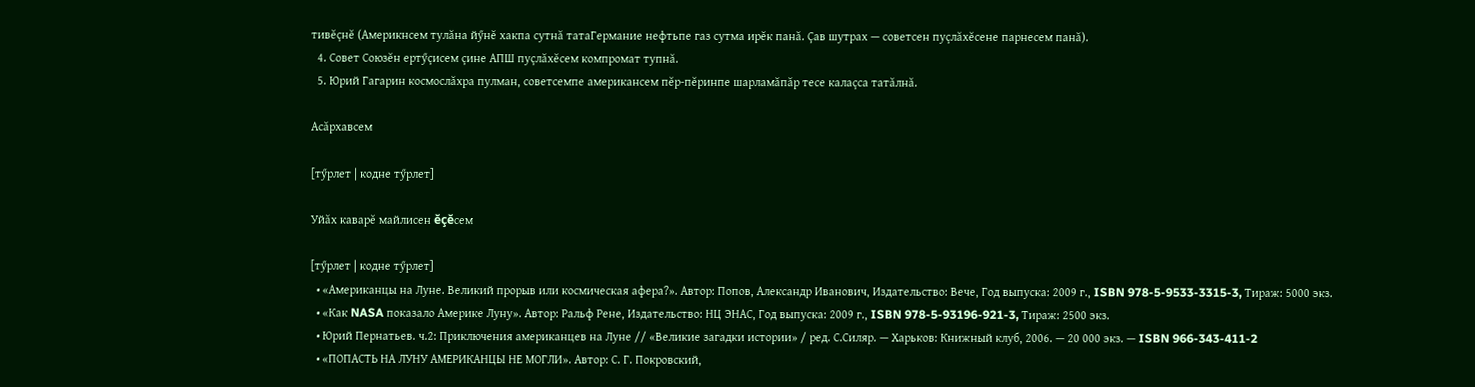тивĕçнĕ (Америкнсем тулăна йӳнĕ хакпа сутнă татаГермание нефтьпе газ сутма ирĕк панă. Çав шутрах — советсен пуçлăхĕсене парнесем панă).
  4. Совет Союзĕн ертӳçисем çине АПШ пуçлăхĕсем компромат тупнă.
  5. Юрий Гагарин космослăхра пулман, советсемпе американсем пĕр-пĕринпе шарламăпăр тесе калаçса татăлнă.

Асăрхавсем

[тӳрлет | кодне тӳрлет]

Уйăх каварĕ майлисен ĕçĕсем

[тӳрлет | кодне тӳрлет]
  • «Американцы на Луне. Великий прорыв или космическая афера?». Автор: Попов, Александр Иванович, Издательство: Вече, Год выпуска: 2009 г., ISBN 978-5-9533-3315-3, Тираж: 5000 экз.
  • «Как NASA показало Америке Луну». Автор: Ральф Рене, Издательство: НЦ ЭНАС, Год выпуска: 2009 г., ISBN 978-5-93196-921-3, Тираж: 2500 экз.
  • Юрий Пернатьев. ч.2: Приключения американцев на Луне // «Великие загадки истории» / ред. С.Силяр. — Харьков: Книжный клуб, 2006. — 20 000 экз. — ISBN 966-343-411-2
  • «ПОПАСТЬ НА ЛУНУ АМЕРИКАНЦЫ НЕ МОГЛИ». Автор: С. Г. Покровский,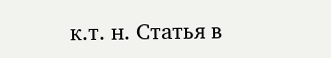к.т. н. Статья в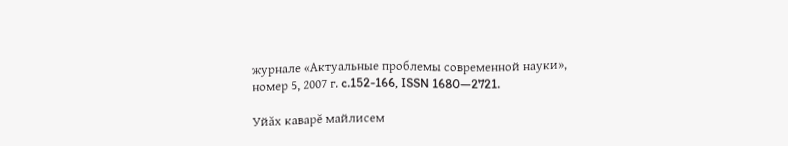журнале «Актуальные проблемы современной науки», номер 5, 2007 г. c.152-166, ISSN 1680—2721.

Уйăх каварĕ майлисем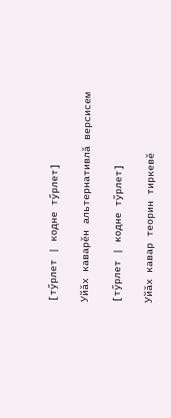[тӳрлет | кодне тӳрлет]

Уйăх каварĕн альтернативлă версисем

[тӳрлет | кодне тӳрлет]

Уйăх кавар теорин тиркевĕ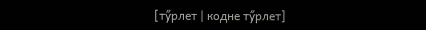[тӳрлет | кодне тӳрлет]